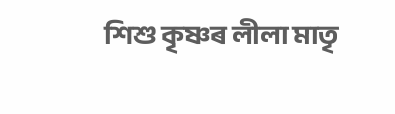শিশু কৃষ্ণৰ লীলা মাতৃ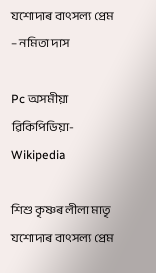যশোদাৰ বাৎসল্য প্ৰেম – নমিতা দাস

Pc অসমীয়া ৱিকিপিডিয়া-Wikipedia

শিশু কৃষ্ণৰ লীলা মাতৃ যশোদাৰ বাৎসল্য প্ৰেম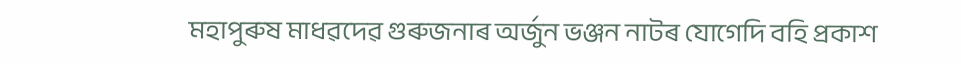মহাপুৰুষ মাধৱদেৱ গুৰুজনাৰ অৰ্জুন ভঞ্জন নাটৰ যোগেদি বহি প্ৰকাশ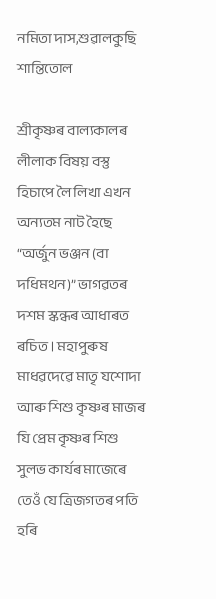নমিতা দাস,শুৱালকুছি শান্তিতোল

শ্ৰীকৃষ্ণৰ বাল্যকালৰ লীলাক বিষয় বস্তু হিচাপে লৈ লিখা এখন অন্যতম নাট হৈছে “অৰ্জুন ভঞ্জন (বা দধিমথন)” ভাগৱতৰ দশম স্কন্ধৰ আধাৰত ৰচিত । মহাপুৰুষ মাধৱদেৱে মাতৃ যশোদা আৰু শিশু কৃষ্ণৰ মাজৰ যি প্ৰেম কৃষ্ণৰ শিশু সুলভ কাৰ্যৰ মাজেৰে তেওঁ যে ত্ৰিজগতৰ পতি হৰি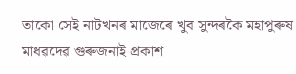তাকো সেই নাটখনৰ মাজেৰে খুব সুন্দৰকৈ মহাপুৰুষ মাধৱদেৱ গুৰুজনাই প্ৰকাশ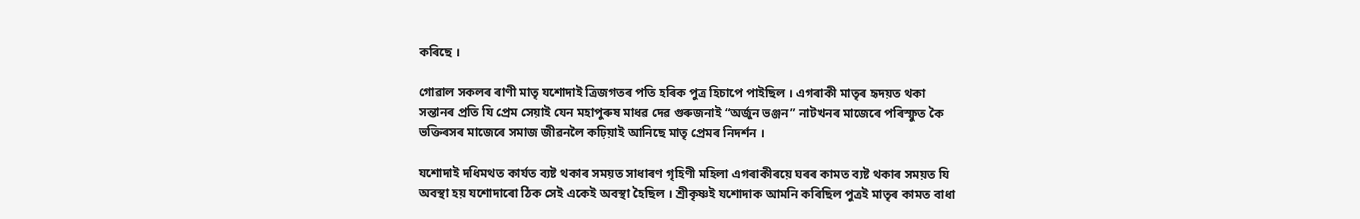কৰিছে ।

গোৱাল সকলৰ ৰাণী মাতৃ যশোদাই ত্ৰিজগতৰ পতি হৰিক পুত্ৰ হিচাপে পাইছিল । এগৰাকী মাতৃৰ হৃদয়ত থকা সন্তানৰ প্ৰতি যি প্ৰেম সেয়াই যেন মহাপুৰুষ মাধৱ দেৱ গুৰুজনাই “অৰ্জুন ভঞ্জন” নাটখনৰ মাজেৰে পৰিস্ফুত কৈ ভক্তিৰসৰ মাজেৰে সমাজ জীৱনলৈ কঢ়িয়াই আনিছে মাতৃ প্ৰেমৰ নিদৰ্শন ।

যশোদাই দধিমথত কাৰ্যত ব্যষ্ট থকাৰ সময়ত সাধাৰণ গৃহিণী মহিলা এগৰাকীৰয়ে ঘৰৰ কামত ব্যষ্ট থকাৰ সময়ত যি অবস্থা হয় যশোদাৰো ঠিক সেই একেই অবস্থা হৈছিল । শ্ৰীকৃষ্ণই যশোদাক আমনি কৰিছিল পুত্ৰই মাতৃৰ কামত বাধা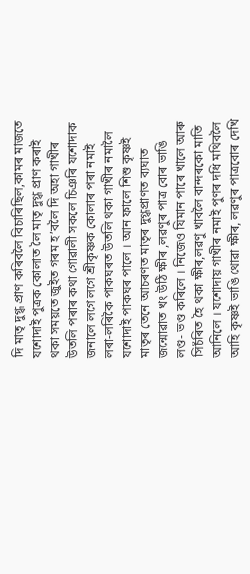দি মাতৃ দুগ্ধ প্ৰাণ কৰিবলৈ বিচাৰিছিল,কামৰ মাজতে যশোদাই পুত্ৰক কোলাত লৈ মাতৃ দুগ্ধ প্ৰাণ কৰাই থকা সময়তে জুইত গৰম হ’বলৈ দি অহা গাখীৰ উতলি পৰাৰ কথা গোৱালী সকলে চিঞৰি যশোদাক জনালে লগে লগে শ্ৰীকৃষ্ণক কোলাৰ পৰা নমাই লৰা-লৰিকৈ পাকঘৰত উতলি থকা গাখীৰ নমালৈ যশোদাই পাকঘৰ পালে । আন ফালে শিশু কৃষ্ণই মাতৃৰ তেনে আচৰণত মাতৃৰ দুগ্ধপ্ৰাণত ব্যঘাত জন্মোৱাত খং উঠি ক্ষীৰ ,লৱণুৰ পাত্ৰ বোৰ ভাঙি লণ্ড- ভণ্ড কৰিলে । নিজেও যিমান পাৰে খালে আৰু সিচঁৰিত হৈ থকা ক্ষীৰ,লৱণু খাবলৈ বান্দৰকো মাতি আনিলে । যশোদায় গাখীৰ নমাই পুণৰ দধি মথিবলৈ আহি কৃষ্ণই ভাঙি থোৱা ক্ষীৰ, লৱণুৰ পাত্ৰবোৰ দেখি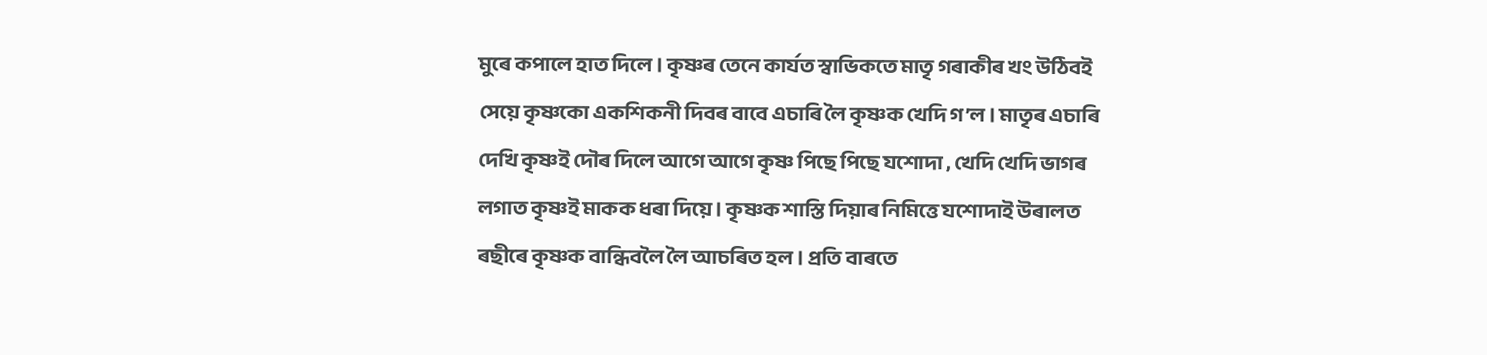মুৰে কপালে হাত দিলে । কৃষ্ণৰ তেনে কাৰ্যত স্বাভিকতে মাতৃ গৰাকীৰ খং উঠিবই সেয়ে কৃষ্ণকো একশিকনী দিবৰ বাবে এচাৰি লৈ কৃষ্ণক খেদি গ’ল । মাতৃৰ এচাৰি দেখি কৃষ্ণই দৌৰ দিলে আগে আগে কৃষ্ণ পিছে পিছে যশোদা , খেদি খেদি ভাগৰ লগাত কৃষ্ণই মাকক ধৰা দিয়ে । কৃষ্ণক শাস্তি দিয়াৰ নিমিত্তে যশোদাই উৰালত ৰছীৰে কৃষ্ণক বান্ধিবলৈ লৈ আচৰিত হল । প্ৰতি বাৰতে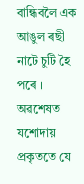বান্ধিবলৈ এক আঙুল ৰছী নাটে চুটি হৈ পৰে । অৱশেষত যশোদায় প্ৰকৃততে যে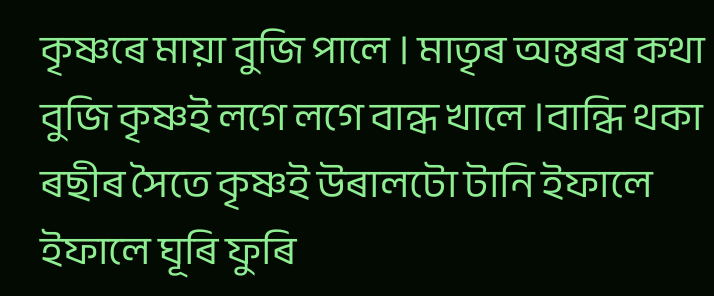কৃষ্ণৰে মায়া বুজি পালে । মাতৃৰ অন্তৰৰ কথা বুজি কৃষ্ণই লগে লগে বান্ধ খালে ।বান্ধি থকা ৰছীৰ সৈতে কৃষ্ণই উৰালটো টানি ইফালে ইফালে ঘূৰি ফুৰি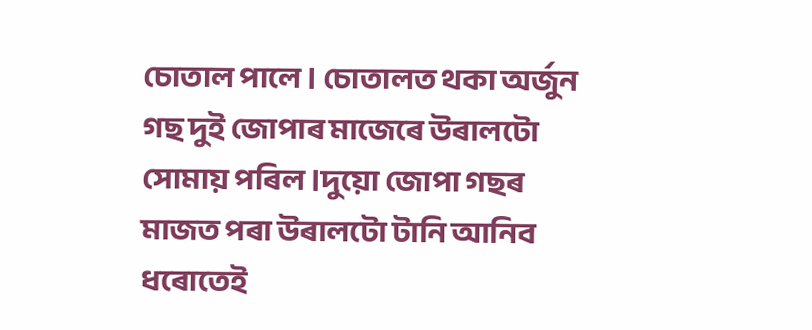চোতাল পালে । চোতালত থকা অৰ্জুন গছ দুই জোপাৰ মাজেৰে উৰালটো সোমায় পৰিল ।দুয়ো জোপা গছৰ মাজত পৰা উৰালটো টানি আনিব ধৰোতেই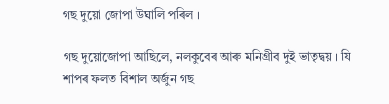গছ দুয়ো জোপা উঘালি পৰিল ।

গছ দুয়োজোপা আছিলে, নলকুবেৰ আৰু মনিগ্ৰীব দুই ভাতৃদ্বয় । যি শাপৰ ফলত বিশাল অৰ্জুন গছ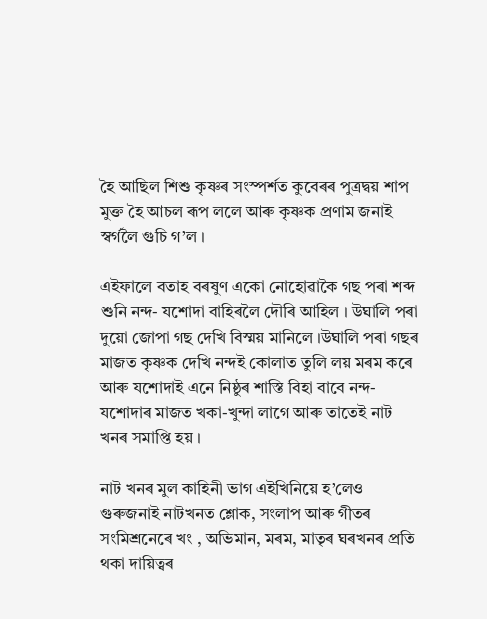হৈ আছিল শিশু কৃষ্ণৰ সংস্পৰ্শত কুবেৰৰ পুত্ৰদ্বয় শাপ মুক্ত হৈ আচল ৰূপ ললে আৰু কৃষ্ণক প্ৰণাম জনাই স্বৰ্গলৈ গুচি গ’ল ।

এইফালে বতাহ বৰষুণ একো নোহোৱাকৈ গছ পৰা শব্দ শুনি নন্দ- যশোদা বাহিৰলৈ দৌৰি আহিল । উঘালি পৰা দুয়ো জোপা গছ দেখি বিস্ময় মানিলে ।উঘালি পৰা গছৰ মাজত কৃষ্ণক দেখি নন্দই কোলাত তুলি লয় মৰম কৰে আৰু যশোদাই এনে নিষ্ঠুৰ শাস্তি বিহা বাবে নন্দ-যশোদাৰ মাজত খকা-খুন্দা লাগে আৰু তাতেই নাট খনৰ সমাপ্তি হয় ।

নাট খনৰ মুল কাহিনী ভাগ এইখিনিয়ে হ’লেও গুৰুজনাই নাটখনত শ্লোক, সংলাপ আৰু গীতৰ সংমিশ্ৰনেৰে খং , অভিমান, মৰম, মাতৃৰ ঘৰখনৰ প্ৰতি থকা দায়িত্বৰ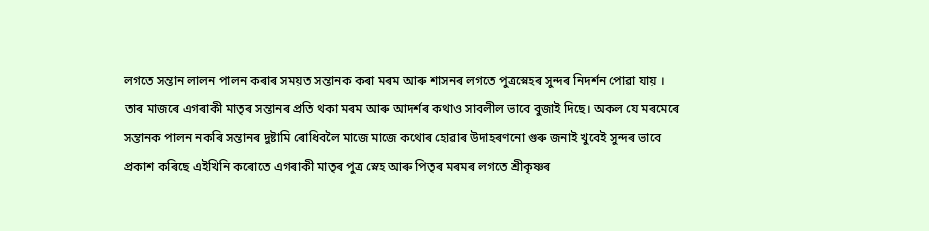লগতে সন্তান লালন পালন কৰাৰ সময়ত সন্তানক কৰা মৰম আৰু শাসনৰ লগতে পুত্ৰস্নেহৰ সুন্দৰ নিদৰ্শন পোৱা যায় । তাৰ মাজৰে এগৰাকী মাতৃৰ সন্তানৰ প্ৰতি থকা মৰম আৰু আদৰ্শৰ কথাও সাবলীল ভাবে বুজাই দিছে। অকল যে মৰমেৰে সন্তানক পালন নকৰি সন্তানৰ দুষ্টামি ৰোধিবলৈ মাজে মাজে কথোৰ হোৱাৰ উদাহৰণনো গুৰু জনাই খুবেই সুন্দৰ ভাবে প্ৰকাশ কৰিছে এইখিনি কৰোতে এগৰাকী মাতৃৰ পুত্ৰ স্নেহ আৰু পিতৃৰ মৰমৰ লগতে শ্ৰীকৃষ্ণৰ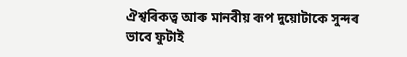ঐশ্বৰিকত্ব আৰু মানবীয় ৰূপ দুয়োটাকে সুন্দৰ ভাবে ফুটাই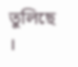তুলিছে ।